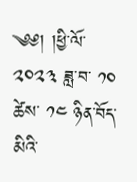༄༅། །ཕྱི་ལོ་ ༢༠༢༣ ཟླ་བ་ ༡༠ ཚེས་ ༡༤ ཉིན་བོད་མིའི་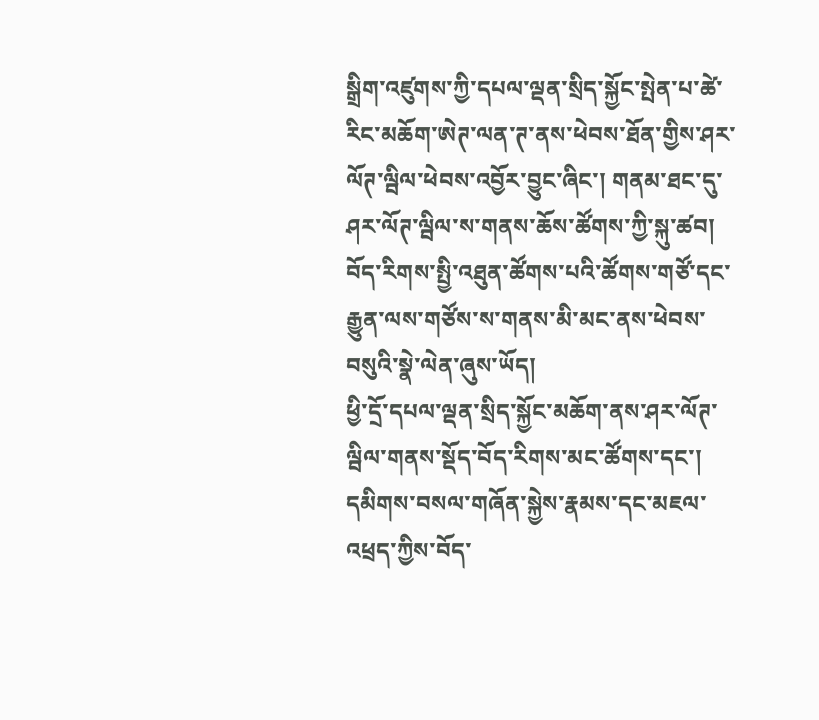སྒྲིག་འཛུགས་ཀྱི་དཔལ་ལྡན་སྲིད་སྐྱོང་སྤེན་པ་ཚེ་རིང་མཆོག་ཨེཊ་ལན་ཊ་ནས་ཕེབས་ཐོན་གྱིས་ཤར་ལོཊ་ལྦིལ་ཕེབས་འབྱོར་བྱུང་ཞིང་། གནམ་ཐང་དུ་ཤར་ལོཊ་ལྦིལ་ས་གནས་ཆོས་ཚོགས་ཀྱི་སྐུ་ཚབ། བོད་རིགས་སྤྱི་འཐུན་ཚོགས་པའི་ཚོགས་གཙོ་དང་རྒྱུན་ལས་གཙོས་ས་གནས་མི་མང་ནས་ཕེབས་བསུའི་སྣེ་ལེན་ཞུས་ཡོད།
ཕྱི་དྲོ་དཔལ་ལྡན་སྲིད་སྐྱོང་མཆོག་ནས་ཤར་ལོཊ་ལྦིལ་གནས་སྡོད་བོད་རིགས་མང་ཚོགས་དང་། དམིགས་བསལ་གཞོན་སྐྱེས་རྣམས་དང་མཇལ་འཕྲད་ཀྱིས་བོད་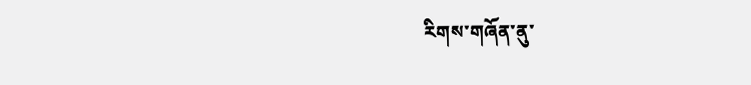རིགས་གཞོན་ནུ་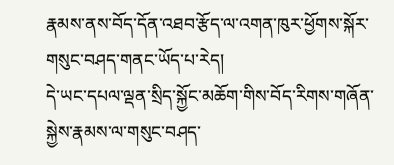རྣམས་ནས་བོད་དོན་འཐབ་རྩོད་ལ་འགན་ཁུར་ཕྱོགས་སྐོར་གསུང་བཤད་གནང་ཡོད་པ་རེད།
དེ་ཡང་དཔལ་ལྡན་སྲིད་སྐྱོང་མཆོག་གིས་བོད་རིགས་གཞོན་སྐྱེས་རྣམས་ལ་གསུང་བཤད་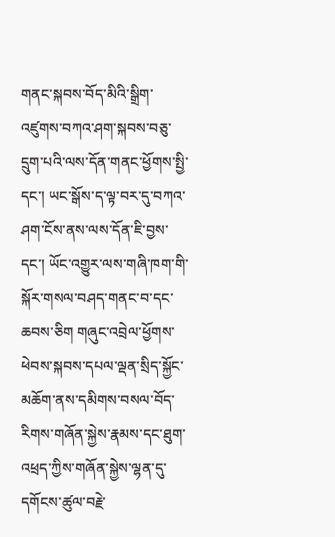གནང་སྐབས་བོད་མིའི་སྒྲིག་འཛུགས་བཀའ་ཤག་སྐབས་བཅུ་དྲུག་པའི་ལས་དོན་གནང་ཕྱོགས་སྤྱི་དང་། ཡང་སྒོས་ད་ལྟ་བར་དུ་བཀའ་ཤག་ངོས་ནས་ལས་དོན་ཇི་བྱས་དང་། ཡོང་འགྱུར་ལས་གཞི་ཁག་གི་སྐོར་གསལ་བཤད་གནང་བ་དང་ཆབས་ཅིག གཞུང་འབྲེལ་ཕྱོགས་ཕེབས་སྐབས་དཔལ་ལྡན་སྲིད་སྐྱོང་མཆོག་ནས་དམིགས་བསལ་བོད་རིགས་གཞོན་སྐྱེས་རྣམས་དང་ཐུག་འཕྲད་ཀྱིས་གཞོན་སྐྱེས་ལྷན་དུ་དགོངས་ཚུལ་བརྗེ་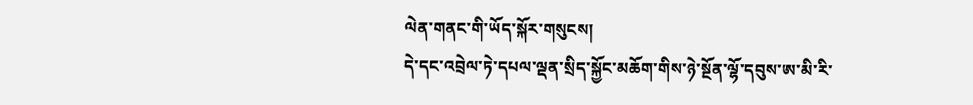ལེན་གནང་གི་ཡོད་སྐོར་གསུངས།
དེ་དང་འབྲེལ་ཏེ་དཔལ་ལྡན་སྲིད་སྐྱོང་མཆོག་གིས་ཉེ་སྔོན་ལྷོ་དབུས་ཨ་མི་རི་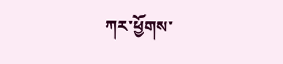ཀར་ཕྱོགས་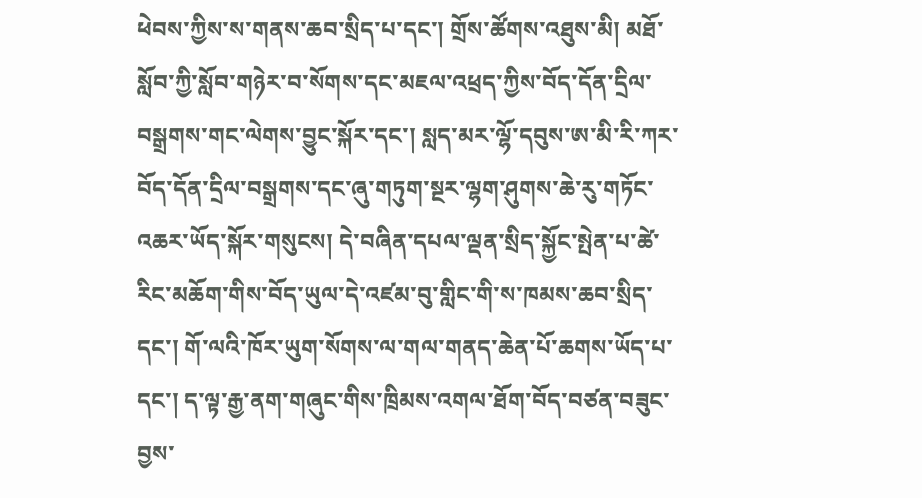ཕེབས་ཀྱིས་ས་གནས་ཆབ་སྲིད་པ་དང་། གྲོས་ཚོགས་འཐུས་མི། མཐོ་སློབ་ཀྱི་སློབ་གཉེར་བ་སོགས་དང་མཇལ་འཕྲད་ཀྱིས་བོད་དོན་དྲིལ་བསྒྲགས་གང་ལེགས་བྱུང་སྐོར་དང་། སླད་མར་ལྷོ་དབུས་ཨ་མི་རི་ཀར་བོད་དོན་དྲིལ་བསྒྲགས་དང་ཞུ་གཏུག་སྔར་ལྷག་ཤུགས་ཆེ་རུ་གཏོང་འཆར་ཡོད་སྐོར་གསུངས། དེ་བཞིན་དཔལ་ལྡན་སྲིད་སྐྱོང་སྤེན་པ་ཚེ་རིང་མཆོག་གིས་བོད་ཡུལ་དེ་འཛམ་བུ་གླིང་གི་ས་ཁམས་ཆབ་སྲིད་དང་། གོ་ལའི་ཁོར་ཡུག་སོགས་ལ་གལ་གནད་ཆེན་པོ་ཆགས་ཡོད་པ་དང་། ད་ལྟ་རྒྱ་ནག་གཞུང་གིས་ཁྲིམས་འགལ་ཐོག་བོད་བཙན་བཟུང་བྱས་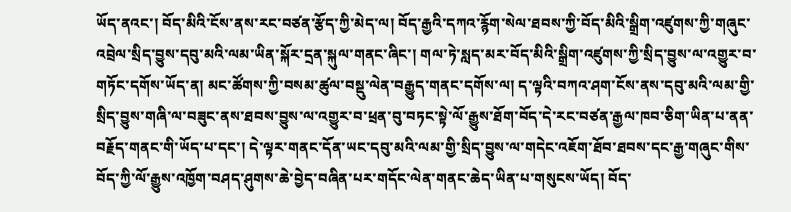ཡོད་ནའང་། བོད་མིའི་ངོས་ནས་རང་བཙན་རྩོད་ཀྱི་མེད་ལ། བོད་རྒྱའི་དཀའ་རྙོག་སེལ་ཐབས་ཀྱི་བོད་མིའི་སྒྲིག་འཛུགས་ཀྱི་གཞུང་འབྲེལ་སྲིད་བྱུས་དབུ་མའི་ལམ་ཡིན་སྐོར་དྲན་སྐུལ་གནང་ཞིང་། གལ་ཏེ་སླད་མར་བོད་མིའི་སྒྲིག་འཛུགས་ཀྱི་སྲིད་བྱུས་ལ་འགྱུར་བ་གཏོང་དགོས་ཡོད་ན། མང་ཚོགས་ཀྱི་བསམ་ཚུལ་བསྡུ་ལེན་བརྒྱུད་གནང་དགོས་ལ། ད་ལྟའི་བཀའ་ཤག་ངོས་ནས་དབུ་མའི་ལམ་གྱི་སྲིད་བྱུས་གཞི་ལ་བཟུང་ནས་ཐབས་བྱུས་ལ་འགྱུར་བ་ཕྲན་བུ་བཏང་སྟེ་ལོ་རྒྱུས་ཐོག་བོད་དེ་རང་བཙན་རྒྱལ་ཁབ་ཅིག་ཡིན་པ་ནན་བརྗོད་གནང་གི་ཡོད་པ་དང་། དེ་ལྟར་གནང་དོན་ཡང་དབུ་མའི་ལམ་གྱི་སྲིད་བྱུས་ལ་གདེང་འཇོག་ཐོབ་ཐབས་དང་རྒྱ་གཞུང་གིས་བོད་ཀྱི་ལོ་རྒྱུས་འཁྱོག་བཤད་ཤུགས་ཆེ་བྱེད་བཞིན་པར་གདོང་ལེན་གནང་ཆེད་ཡིན་པ་གསུངས་ཡོད། བོད་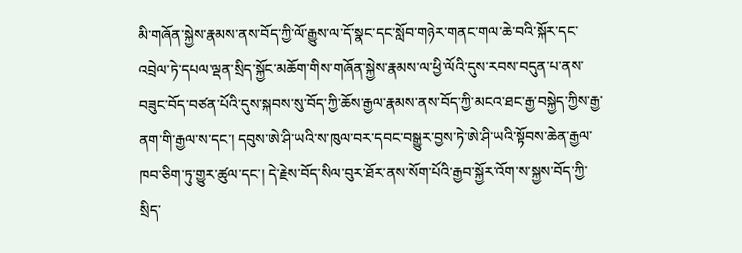མི་གཞོན་སྐྱེས་རྣམས་ནས་བོད་ཀྱི་ལོ་རྒྱུས་ལ་དོ་སྣང་དང་སློབ་གཉེར་གནང་གལ་ཆེ་བའི་སྐོར་དང་འབྲེལ་ཏེ་དཔལ་ལྡན་སྲིད་སྐྱོང་མཆོག་གིས་གཞོན་སྐྱེས་རྣམས་ལ་ཕྱི་ལོའི་དུས་རབས་བདུན་པ་ནས་བཟུང་བོད་བཙན་པོའི་དུས་སྐབས་སུ་བོད་ཀྱི་ཆོས་རྒྱལ་རྣམས་ནས་བོད་ཀྱི་མངའ་ཐང་རྒྱ་བསྐྱེད་ཀྱིས་རྒྱ་ནག་གི་རྒྱལ་ས་དང་། དབུས་ཨེ་ཤི་ཡའི་ས་ཁུལ་བར་དབང་བསྒྱུར་བྱས་ཏེ་ཨེ་ཤི་ཡའི་སྟོབས་ཆེན་རྒྱལ་ཁབ་ཅིག་ཏུ་གྱུར་ཚུལ་དང་། དེ་རྗེས་བོད་སིལ་བུར་ཐོར་ནས་སོག་པོའི་རྒྱབ་སྐྱོར་འོག་ས་སྐྱས་བོད་ཀྱི་སྲིད་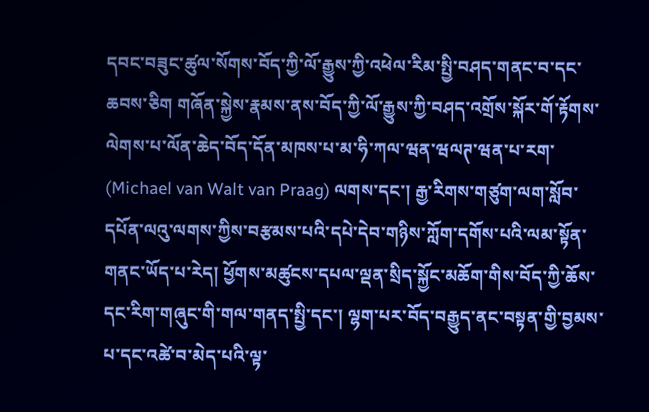དབང་བཟུང་ཚུལ་སོགས་བོད་ཀྱི་ལོ་རྒྱུས་ཀྱི་འཕེལ་རིམ་སྤྱི་བཤད་གནང་བ་དང་ཆབས་ཅིག གཞོན་སྐྱེས་རྣམས་ནས་བོད་ཀྱི་ལོ་རྒྱུས་ཀྱི་བཤད་འགྲོས་སྐོར་གོ་རྟོགས་ལེགས་པ་ལོན་ཆེད་བོད་དོན་མཁས་པ་མ་ཧི་ཀལ་ཝན་ཝལཊ་ཝན་པ་རག་ (Michael van Walt van Praag) ལགས་དང་། རྒྱ་རིགས་གཙུག་ལག་སློབ་དཔོན་ལའུ་ལགས་ཀྱིས་བརྩམས་པའི་དཔེ་དེབ་གཉིས་ཀློག་དགོས་པའི་ལམ་སྟོན་གནང་ཡོད་པ་རེད། ཕྱོགས་མཚུངས་དཔལ་ལྡན་སྲིད་སྐྱོང་མཆོག་གིས་བོད་ཀྱི་ཆོས་དང་རིག་གཞུང་གི་གལ་གནད་སྤྱི་དང་། ལྷག་པར་བོད་བརྒྱུད་ནང་བསྟན་གྱི་བྱམས་པ་དང་འཚེ་བ་མེད་པའི་ལྟ་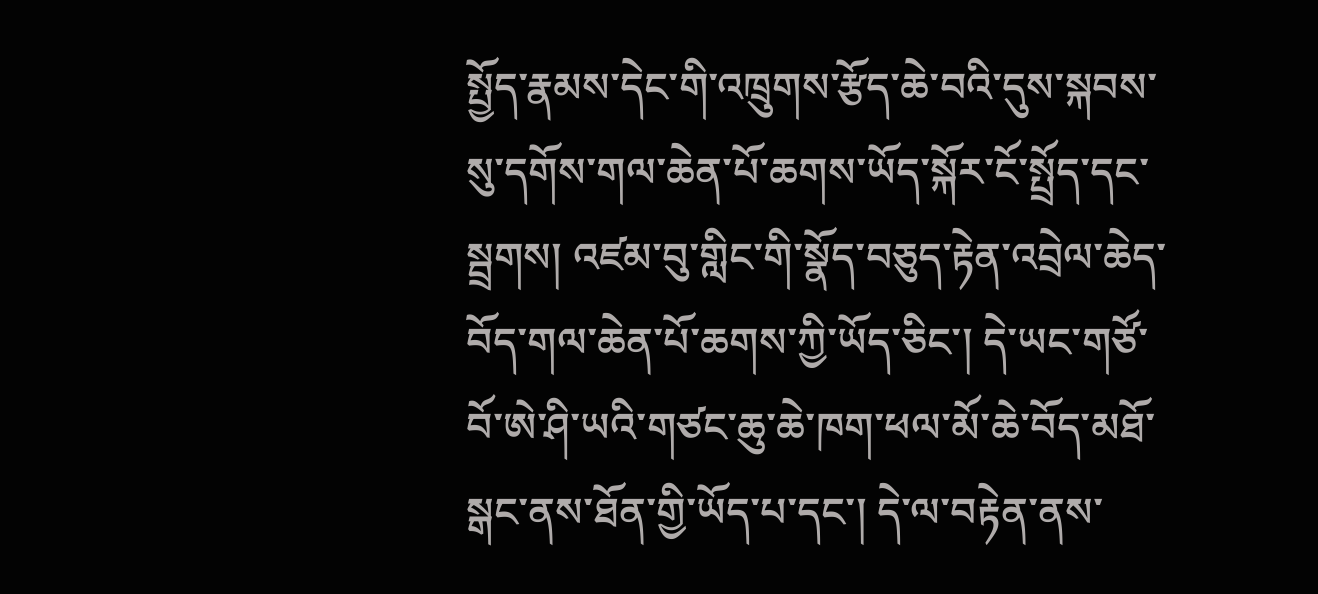སྤྱོད་རྣམས་དེང་གི་འཁྲུགས་རྩོད་ཆེ་བའི་དུས་སྐབས་སུ་དགོས་གལ་ཆེན་པོ་ཆགས་ཡོད་སྐོར་ངོ་སྤྲོད་དང་སྦྲགས། འཛམ་བུ་གླིང་གི་སྣོད་བཅུད་རྟེན་འབྲེལ་ཆེད་བོད་གལ་ཆེན་པོ་ཆགས་ཀྱི་ཡོད་ཅིང་། དེ་ཡང་གཙོ་བོ་ཨེ་ཤི་ཡའི་གཙང་ཆུ་ཆེ་ཁག་ཕལ་མོ་ཆེ་བོད་མཐོ་སྒང་ནས་ཐོན་གྱི་ཡོད་པ་དང་། དེ་ལ་བརྟེན་ནས་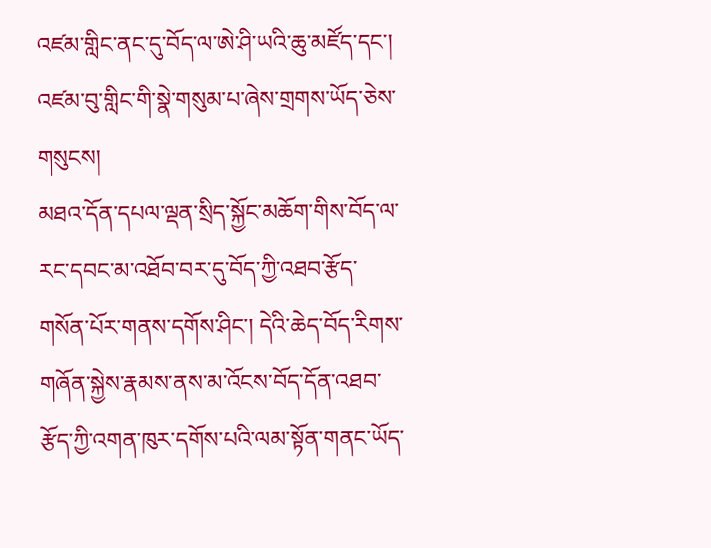འཛམ་གླིང་ནང་དུ་བོད་ལ་ཨེ་ཤི་ཡའི་ཆུ་མཛོད་དང་། འཛམ་བུ་གླིང་གི་སྣེ་གསུམ་པ་ཞེས་གྲགས་ཡོད་ཅེས་གསུངས།
མཐའ་དོན་དཔལ་ལྡན་སྲིད་སྐྱོང་མཆོག་གིས་བོད་ལ་རང་དབང་མ་འཐོབ་བར་དུ་བོད་ཀྱི་འཐབ་རྩོད་གསོན་པོར་གནས་དགོས་ཤིང་། དེའི་ཆེད་བོད་རིགས་གཞོན་སྐྱེས་རྣམས་ནས་མ་འོངས་བོད་དོན་འཐབ་རྩོད་ཀྱི་འགན་ཁུར་དགོས་པའི་ལམ་སྟོན་གནང་ཡོད་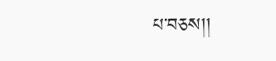པ་བཅས།།